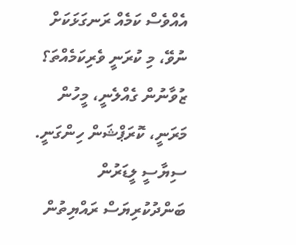އެއްވެސް ކަމެއް ރަނގަޅަކަށް ނުވޭ، މި ކުރަނީ ވެރިކަމެއްތަ؟ ޒުވާނުން ގެއްލެނީ، މީހުން މަރަނީ، ކޮރަޕްޝަން ހިންގަނީ. ސިޔާސީ ލީޑަރުން ބަންދުކުރިޔަސް ރައްޔިތުން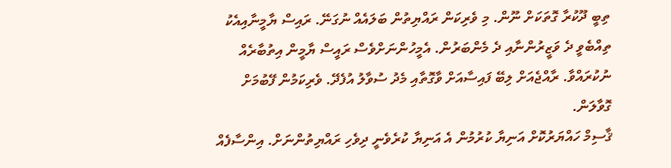ތިބީ ދޫކުރާ ގޮތަކަށް ނޫން. މި ވެރިކަން ރައްޔިތުން ބަލައެއް ނުގަނޭ. ރައިސް ޔާމީނާއިއެކު ތިއްބެވީ ދެ ވަޒީރުންނާއި ދެ މެންބަރުން. އެމީހުންނަށްވެސް ރައީސް ޔާމީން އިތުބާރެއް ނުކުރައްވާ. ރާއްޖެއަށް ލިބޭ ފައިސާއަށް ވާގޮތާއި މެދު ސުވާލު އުފެދޭ. ވެރިކަމުން ފޭބުމަށް ގޮވާލަން.
ޤާސިމް ހައްޔަރުކޮށް އަނިޔާ ކުރުމުން އެ އަނިޔާ ކުރެވެނީ ދިވެހި ރައްޔިތުންނަށް. އިންސާފެއް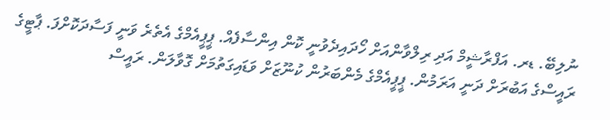ނުލިބޭ. ޑރ. އަފްރާޝީމް އަދި ރިލްވާންއަށް ހޯދައިދެވުނީ ކޮން އިންސާފެއް. ޕީޕީއެމްގެ އެތެރެ ވަނީ ފަސާދަކޮށްފަ. ޕާޓީގެ ރައީސްގެ އަބުރަށް ދަނީ އަރަމުން. ޕީޕީއެމްގެ މެންބަރުން ކުނޫޒަށް ވަޑައިގަތުމަށް ގޮވާލަން. ރައީސް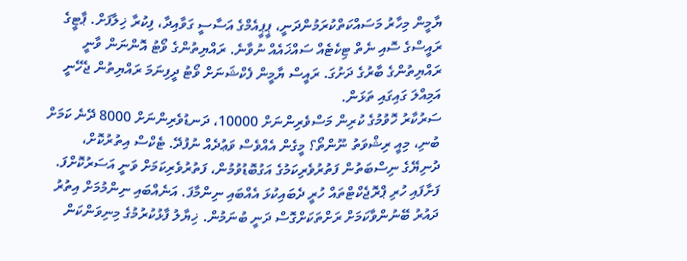ޔާމީން މިހާރު މަސައްކަތްކުރަމުންދަނީ، ޕީޕީއެމްގެ އަސާސީ ގަވާއިދާ، ފިކުރާ ޚިލާފަށް. ޕާޓީގެ ރައީސްގެ ސޮއި ނެތް ޓިކެޓެއް ސައްޚައެއް ނުވާނެ. ރައްޔިތުންގެ ވޯޓު އޮންނަން ވާނީ ރައްޔިތުންގެ ބާރުގެ ދަށުގަ. ރައީސް ޔާމީން ފެކްޝަނަށް ވޯޓު ދީފިނަމަ ރައްޔިތުން ޖެހޭނީ އަމިއްލަ ގައިގައި ތަޅަން.
ސަރުކާރު ހޮވުމުގެ ކުރިން މަސްވެރިންނަށް 10000، ދަނޑުވެރިންނަށް 8000 ދޭނެ ކަމަށް ބުނި، މިއީ ރިޝްވަތު ނޫންތޯ؟ މީގެން އެއްވެސް ވަޢުދެއް ނުފުދޭ. ޓެކްސް އިތުރުކޮށް، ދުނިޔޭގެ ނިސްބަތުން ފަތުރުވެރިކަމުގެ އަގުބޮޑުވުމުން، ފަތުރުވެރިކަމަށް ވަނީ އަސަރުކޮށްފަ. ފަށާފައި ހުރި ޕްރޮޖެކްޓްތައް ހުރީ ދެބައިކުޅަ އެއްބައި ނިންމާފަ. އަނެއްބައި ނިންމުމަށް އިތުރު ދައުރު ބޭނުންވާކަމަށް ރަށްތަކަށްގޮސް ދަނީ ބުނަމުން. ޚިޔާލު ފާޅުކުރުމުގެ މިނިވަންކަން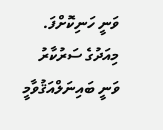ވަނީ ހަނިކޮށްފަ. މިއަދުގެ ސަރުކާރު ވަނީ ބައިނަލްއަޤުވާމީ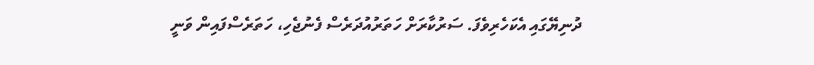ދުނިޔޭގައި އެކަހެރިވެފަ. ސަރުކާރަށް ހަތަރުއުދަރެސް ފެނުޖެހި، ހަތަރެސްފައިން ވަނީ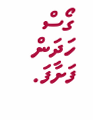ގޯސް ހަދަން ފަށާފަ.